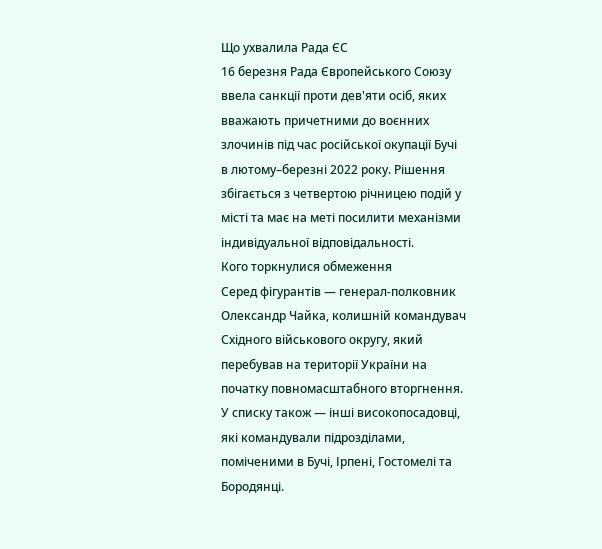Що ухвалила Рада ЄС
16 березня Рада Європейського Союзу ввела санкції проти дев'яти осіб, яких вважають причетними до воєнних злочинів під час російської окупації Бучі в лютому–березні 2022 року. Рішення збігається з четвертою річницею подій у місті та має на меті посилити механізми індивідуальної відповідальності.
Кого торкнулися обмеження
Серед фігурантів — генерал-полковник Олександр Чайка, колишній командувач Східного військового округу, який перебував на території України на початку повномасштабного вторгнення. У списку також — інші високопосадовці, які командували підрозділами, поміченими в Бучі, Ірпені, Гостомелі та Бородянці.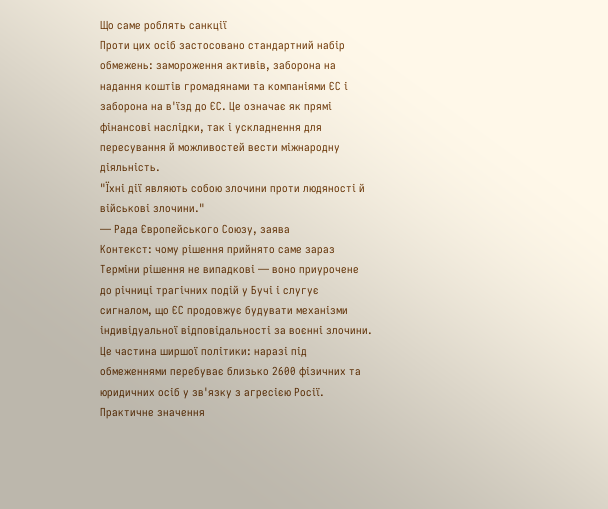Що саме роблять санкції
Проти цих осіб застосовано стандартний набір обмежень: замороження активів, заборона на надання коштів громадянами та компаніями ЄС і заборона на в'їзд до ЄС. Це означає як прямі фінансові наслідки, так і ускладнення для пересування й можливостей вести міжнародну діяльність.
"Їхні дії являють собою злочини проти людяності й військові злочини."
— Рада Європейського Союзу, заява
Контекст: чому рішення прийнято саме зараз
Терміни рішення не випадкові — воно приурочене до річниці трагічних подій у Бучі і слугує сигналом, що ЄС продовжує будувати механізми індивідуальної відповідальності за воєнні злочини. Це частина ширшої політики: наразі під обмеженнями перебуває близько 2600 фізичних та юридичних осіб у зв'язку з агресією Росії.
Практичне значення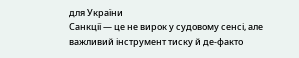для України
Санкції — це не вирок у судовому сенсі, але важливий інструмент тиску й де-факто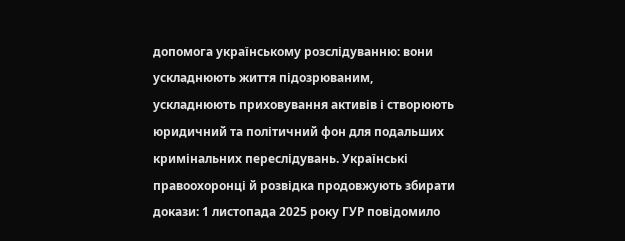допомога українському розслідуванню: вони ускладнюють життя підозрюваним, ускладнюють приховування активів і створюють юридичний та політичний фон для подальших кримінальних переслідувань. Українські правоохоронці й розвідка продовжують збирати докази: 1 листопада 2025 року ГУР повідомило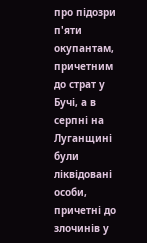про підозри п'яти окупантам, причетним до страт у Бучі, а в серпні на Луганщині були ліквідовані особи, причетні до злочинів у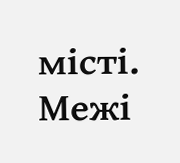місті.
Межі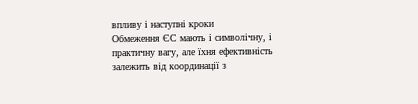впливу і наступні кроки
Обмеження ЄС мають і символічну, і практичну вагу, але їхня ефективність залежить від координації з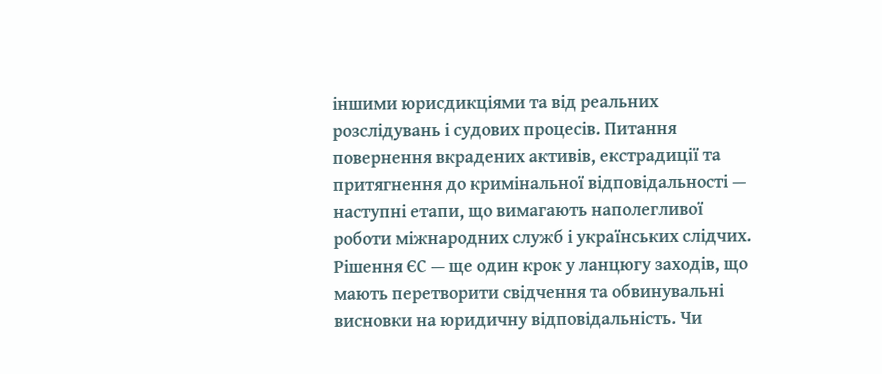іншими юрисдикціями та від реальних розслідувань і судових процесів. Питання повернення вкрадених активів, екстрадиції та притягнення до кримінальної відповідальності — наступні етапи, що вимагають наполегливої роботи міжнародних служб і українських слідчих.
Рішення ЄС — ще один крок у ланцюгу заходів, що мають перетворити свідчення та обвинувальні висновки на юридичну відповідальність. Чи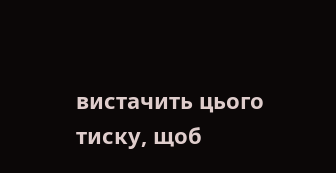вистачить цього тиску, щоб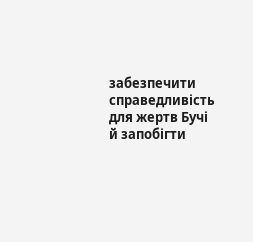забезпечити справедливість для жертв Бучі й запобігти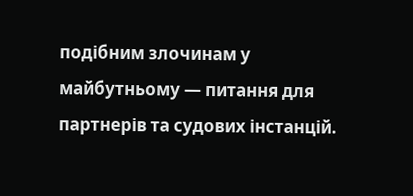подібним злочинам у майбутньому — питання для партнерів та судових інстанцій.